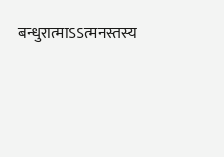बन्धुरात्माऽऽत्मनस्तस्य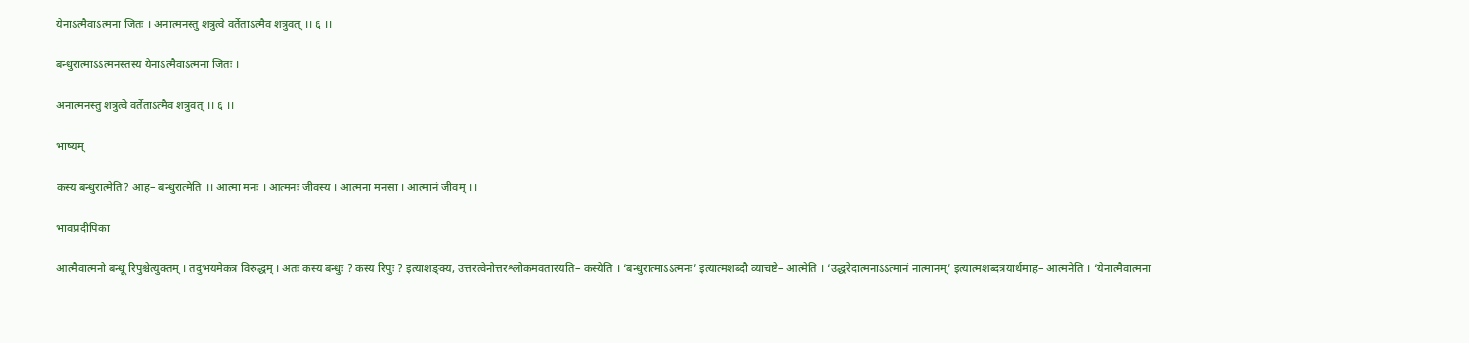येनाऽत्मैवाऽत्मना जितः । अनात्मनस्तु शत्रुत्वे वर्तेताऽत्मैव शत्रुवत् ।। ६ ।।

बन्धुरात्माऽऽत्मनस्तस्य येनाऽत्मैवाऽत्मना जितः ।

अनात्मनस्तु शत्रुत्वे वर्तेताऽत्मैव शत्रुवत् ।। ६ ।।

भाष्यम्

कस्य बन्धुरात्मेति? आह– बन्धुरात्मेति ।। आत्मा मनः । आत्मनः जीवस्य । आत्मना मनसा । आत्मानं जीवम् ।।

भावप्रदीपिका

आत्मैवात्मनो बन्धू रिपुश्चेत्युक्तम् । तदुभयमेकत्र विरुद्धम् । अतः कस्य बन्धुः ? कस्य रिपुः ? इत्याशङ्क्य, उत्तरत्वेनोत्तरश्लोकमवतारयति– कस्येति । ‘बन्धुरात्माऽऽत्मनः’ इत्यात्मशब्दौ व्याचष्टे– आत्मेति । ‘उद्धरेदात्मनाऽऽत्मानं नात्मानम्’ इत्यात्मशब्दत्रयार्थमाह– आत्मनेति । ‘येनात्मैवात्मना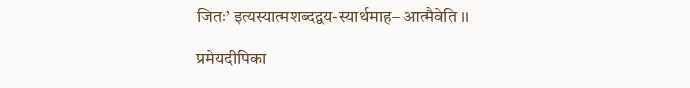जितः’ इत्यस्यात्मशब्दद्वय-स्यार्थमाह– आत्मैवेति ।।

प्रमेयदीपिका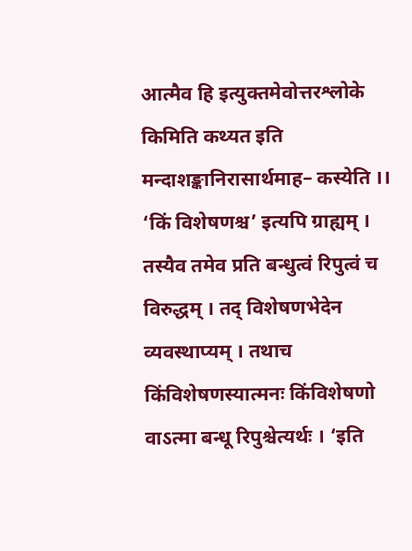आत्मैव हि इत्युक्तमेवोत्तरश्लोके किमिति कथ्यत इति मन्दाशङ्कानिरासार्थमाह– कस्येति ।। ‘किं विशेषणश्च’ इत्यपि ग्राह्यम् । तस्यैव तमेव प्रति बन्धुत्वं रिपुत्वं च विरुद्धम् । तद् विशेषणभेदेन व्यवस्थाप्यम् । तथाच किंविशेषणस्यात्मनः किंविशेषणो वाऽत्मा बन्धू रिपुश्चेत्यर्थः । ‘इति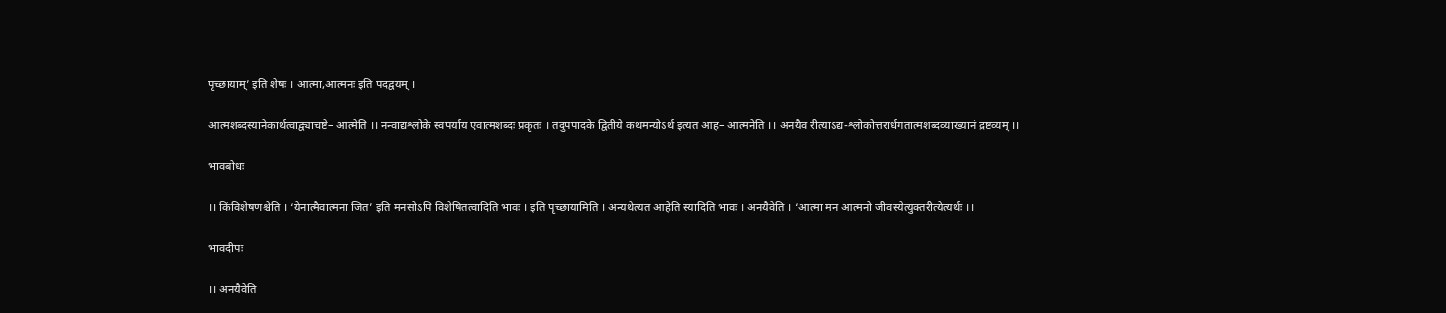पृच्छायाम्’ इति शेषः । आत्मा,आत्मनः इति पदद्वयम् ।

आत्मशब्दस्यानेकार्थत्वाद्व्याचष्टे– आत्मेति ।। नन्वाद्यश्लोके स्वपर्याय एवात्मशब्दः प्रकृतः । तदुपपादके द्वितीये कथमन्योऽर्थ इत्यत आह– आत्मनेति ।। अनयैव रीत्याऽद्य-श्लोकोत्तरार्धगतात्मशब्दव्याख्यानं द्रष्टव्यम् ।।

भावबोधः

।। किंविशेषणश्चेति । ‘येनात्मैवात्मना जित’ इति मनसोऽपि विशेषितत्वादिति भावः । इति पृच्छायामिति । अन्यथेत्यत आहेति स्यादिति भावः । अनयैवेति । ‘आत्मा मन आत्मनो जीवस्येत्युक्तरीत्येत्यर्थः ।।

भावदीपः

।। अनयैवेति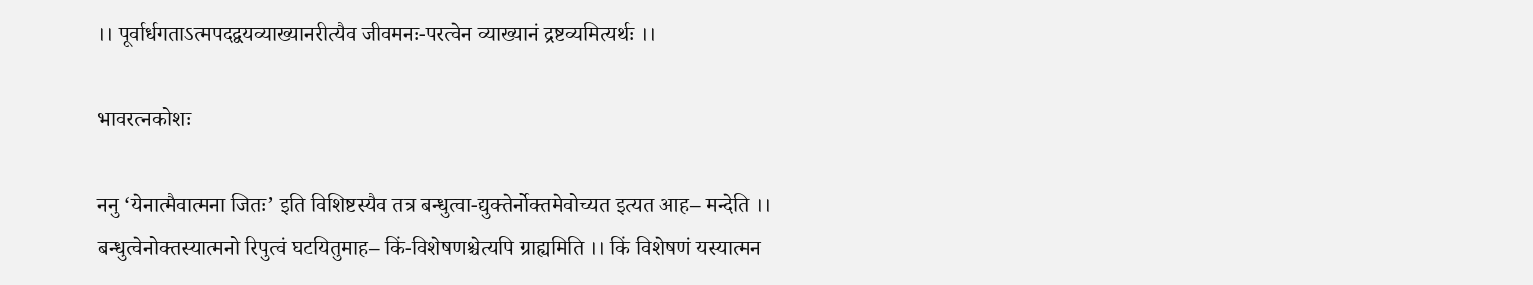।। पूर्वार्धगताऽत्मपदद्वयव्याख्यानरीत्यैव जीवमनः-परत्वेन व्याख्यानं द्रष्टव्यमित्यर्थः ।।

भावरत्नकोशः

ननु ‘येनात्मैवात्मना जितः’ इति विशिष्टस्यैव तत्र बन्धुत्वा-द्युक्तेर्नोक्तमेवोच्यत इत्यत आह– मन्देति ।। बन्धुत्वेनोक्तस्यात्मनो रिपुत्वं घटयितुमाह– किं-विशेषणश्चेत्यपि ग्राह्यमिति ।। किं विशेषणं यस्यात्मन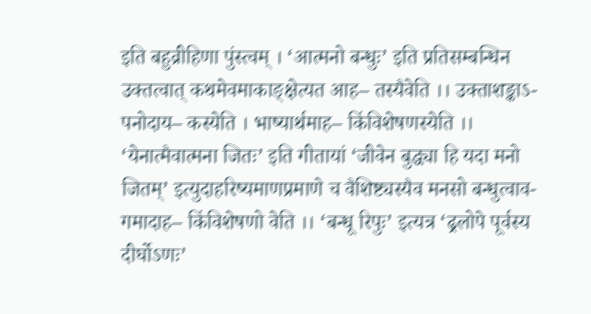इति बहुव्रीहिणा पुंस्त्वम् । ‘आत्मनो बन्धुः’ इति प्रतिसम्बन्धिन उक्तत्वात् कथमेवमाकाङ्क्षेत्यत आह– तस्यैवेति ।। उक्ताशङ्काऽ-पनोदाय– कस्येति । भाष्यार्थमाह– किंविशेषणस्येति ।। ‘येनात्मैवात्मना जितः’ इति गीतायां ‘जीवेन बुद्ध्या हि यदा मनो जितम्’ इत्युदाहरिष्यमाणप्रमाणे च वैशिष्ट्यस्यैव मनसो बन्धुत्वाव-गमादाह– किंविशेषणो वेति ।। ‘बन्धू रिपुः’ इत्यत्र ‘ढ्रलोपे पूर्वस्य दीर्घोऽणः’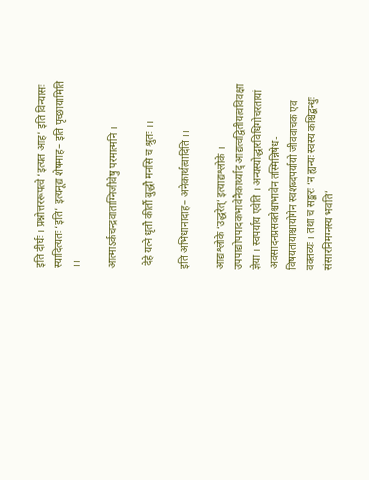इति दीर्घः । प्रश्नोत्तररूपत्वे ‘इत्यत आह’ इति विन्यासः स्यादित्यतः ‘इति’ इत्यनूद्य शेषमाह– इति पृच्छायामिति ।।

आत्माऽर्कचन्द्रवाताग्निजीवेषु परमात्मनि ।

 देहे यत्ने धृतौ कीर्तौ बुद्धौ मनसि च श्रुतः ।।

इति अभिधानादाह– अनेकार्थत्वादिति ।।

आद्यश्लोके ‘उद्धरेत्’ इत्याद्यश्लोके । उपपाद्योपपादकभावेनैकार्थ्याद् आद्यत्वद्वितीयत्वविवक्षा ज्ञेया । स्वपर्याय एवेति । अन्यस्योद्धारविधिगोचरतायां अवसादनप्रसक्तेश्चाभावेन तस्मिन्निषेध-विषयतायाश्चायोगेन स्वशब्दपर्यायो जीववाचक एव वक्तव्यः । तथा च सङ्करः ‘न ह्यन्यः स्वस्य कश्चिद्बन्धुः संसारनिमग्नस्य भवति’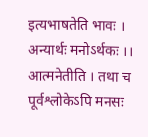इत्यभाषतेति भावः । अन्यार्थः मनोऽर्थकः ।। आत्मनेतीति । तथा च पूर्वश्लोकेऽपि मनसः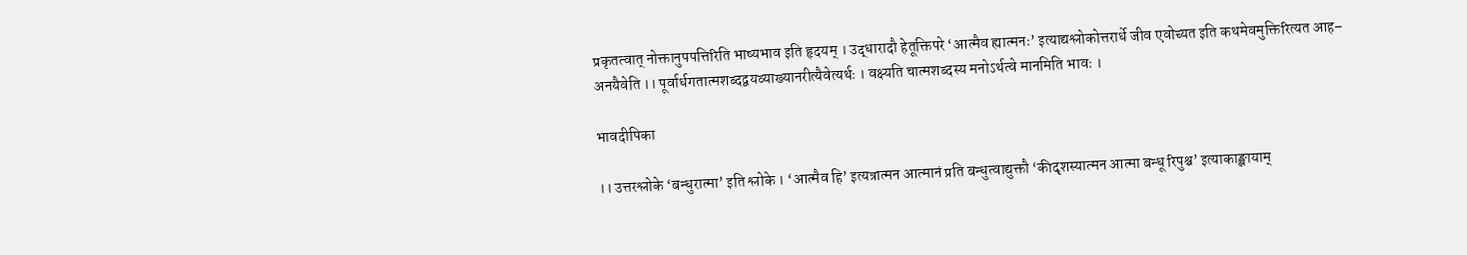प्रकृतत्वात् नोक्तानुपपत्तिरिति भाष्यभाव इति हृदयम् । उद्धारादौ हेतूक्तिपरे ‘आत्मैव ह्यात्मनः’ इत्याद्यश्लोकोत्तरार्धे जीव एवोच्यत इति कथमेवमुक्तिरित्यत आह– अनयैवेति ।। पूर्वार्धगतात्मशब्दद्वयव्याख्यानरीत्यैवेत्यर्थः । वक्ष्यति चात्मशब्दस्य मनोऽर्थत्वे मानमिति भावः ।

भावदीपिका

।। उत्तरश्लोके ‘बन्धुरात्मा’ इति श्लोके । ‘आत्मैव हि’ इत्यत्रात्मन आत्मानं प्रति बन्धुत्वाद्युक्तौ ‘कीदृशस्यात्मन आत्मा बन्धू रिपुश्च’ इत्याकाङ्क्षायाम्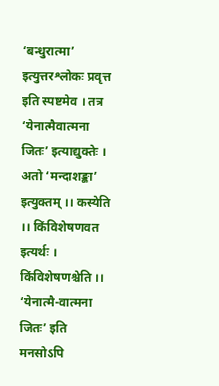‘बन्धुरात्मा’ इत्युत्तरश्लोकः प्रवृत्त इति स्पष्टमेव । तत्र ‘येनात्मैवात्मना जितः’ इत्याद्युक्तेः । अतो ‘मन्दाशङ्का’ इत्युक्तम् ।। कस्येति ।। किंविशेषणवत इत्यर्थः । किंविशेषणश्चेति ।। ‘येनात्मै-वात्मना जितः’ इति मनसोऽपि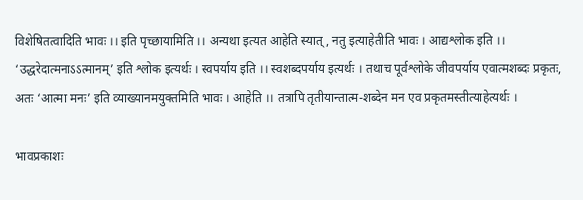विशेषितत्वादिति भावः ।। इति पृच्छायामिति ।। अन्यथा इत्यत आहेति स्यात्, नतु इत्याहेतीति भावः । आद्यश्लोक इति ।। ‘उद्धरेदात्मनाऽऽत्मानम्’ इति श्लोक इत्यर्थः । स्वपर्याय इति ।। स्वशब्दपर्याय इत्यर्थः । तथाच पूर्वश्लोके जीवपर्याय एवात्मशब्दः प्रकृतः, अतः ‘आत्मा मनः’ इति व्याख्यानमयुक्तमिति भावः । आहेति ।। तत्रापि तृतीयान्तात्म-शब्देन मन एव प्रकृतमस्तीत्याहेत्यर्थः ।

भावप्रकाशः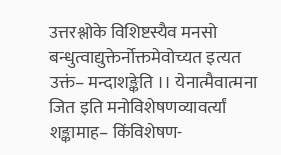उत्तरश्लोके विशिष्टस्यैव मनसो बन्धुत्वाद्युक्तेर्नोक्तमेवोच्यत इत्यत उक्तं– मन्दाशङ्केति ।। येनात्मैवात्मना जित इति मनोविशेषणव्यावर्त्यां शङ्कामाह– किंविशेषण-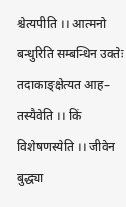श्चेत्यपीति ।। आत्मनो बन्धुरिति सम्बन्धिन उक्तेः तदाकाङ्क्षेत्यत आह– तस्यैवेति ।। किं विशेषणस्येति ।। जीवेन बुद्ध्या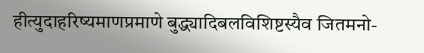हीत्युदाहरिष्यमाणप्रमाणे बुद्ध्यादिबलविशिष्टस्यैव जितमनो-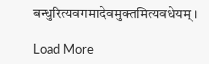बन्धुरित्यवगमादेवमुक्तमित्यवधेयम् ।

Load More